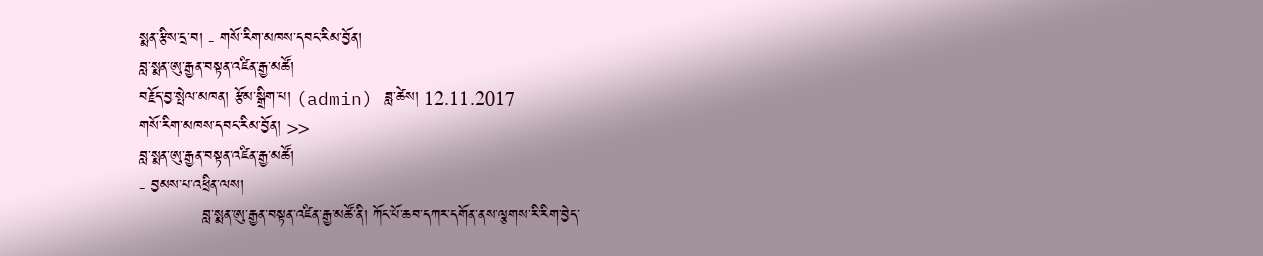སྨན་རྩིས་དྲ་བ། - གསོ་རིག་མཁས་དབང་རིམ་བྱོན།
བླ་སྨན་ཨུ་རྒྱན་བསྟན་འཛིན་རྒྱ་མཚོ།
བརྗོད་བྱ་སྤེལ་མཁན། རྩོམ་སྒྲིག་པ། (admin) ཟླ་ཚེས། 12.11.2017
གསོ་རིག་མཁས་དབང་རིམ་བྱོན། >>
བླ་སྨན་ཨུ་རྒྱན་བསྟན་འཛིན་རྒྱ་མཚོ།
- བྱམས་པ་འཕྲིན་ལས།
            བླ་སྨན་ཨུ་རྒྱན་བསྟན་འཛིན་རྒྱ་མཚོ་ནི། ཀོང་པོ་ཆབ་དཀར་དགོན་ནས་ལྕགས་རི་རིག་བྱེད་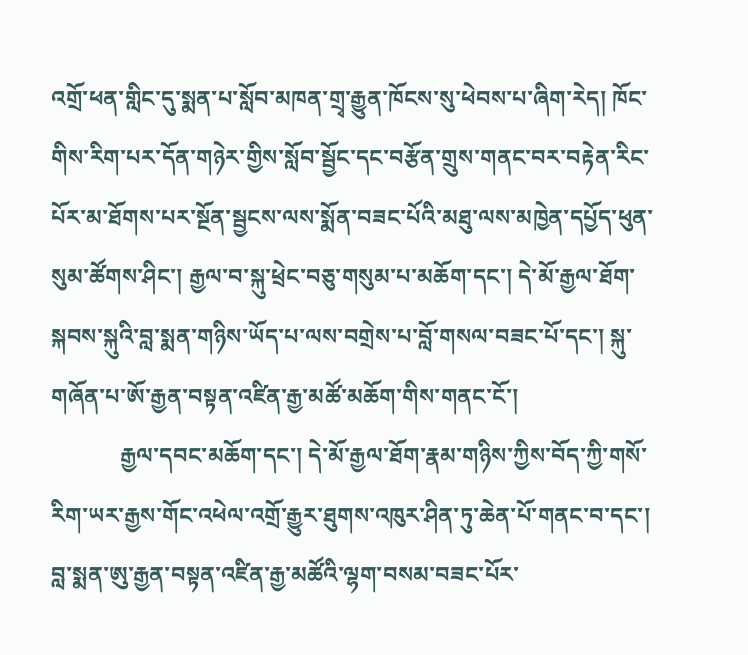འགྲོ་ཕན་གླིང་དུ་སྨན་པ་སློབ་མཁན་གྲྭ་རྒྱུན་ཁོངས་སུ་ཕེབས་པ་ཞིག་རེད། ཁོང་གིས་རིག་པར་དོན་གཉེར་གྱིས་སློབ་སྦྱོང་དང་བརྩོན་གྲུས་གནང་བར་བརྟེན་རིང་པོར་མ་ཐོགས་པར་སྔོན་སྦྱངས་ལས་སྨོན་བཟང་པོའི་མཐུ་ལས་མཁྱེན་དཔྱོད་ཕུན་སུམ་ཚོགས་ཤིང་། རྒྱལ་བ་སྐུ་ཕྲེང་བཅུ་གསུམ་པ་མཆོག་དང་། དེ་མོ་རྒྱལ་ཐོག་སྐབས་སྐུའི་བླ་སྨན་གཉིས་ཡོད་པ་ལས་བགྲེས་པ་བློ་གསལ་བཟང་པོ་དང་། སྐུ་གཞོན་པ་ཨོ་རྒྱན་བསྟན་འཛིན་རྒྱ་མཚོ་མཆོག་གིས་གནང་ངོ་།
            རྒྱལ་དབང་མཆོག་དང་། དེ་མོ་རྒྱལ་ཐོག་རྣམ་གཉིས་ཀྱིས་བོད་ཀྱི་གསོ་རིག་ཡར་རྒྱས་གོང་འཕེལ་འགྲོ་རྒྱུར་ཐུགས་འཁུར་ཤིན་ཏུ་ཆེན་པོ་གནང་བ་དང་། བླ་སྨན་ཨུ་རྒྱན་བསྟན་འཛིན་རྒྱ་མཚོའི་ལྷག་བསམ་བཟང་པོར་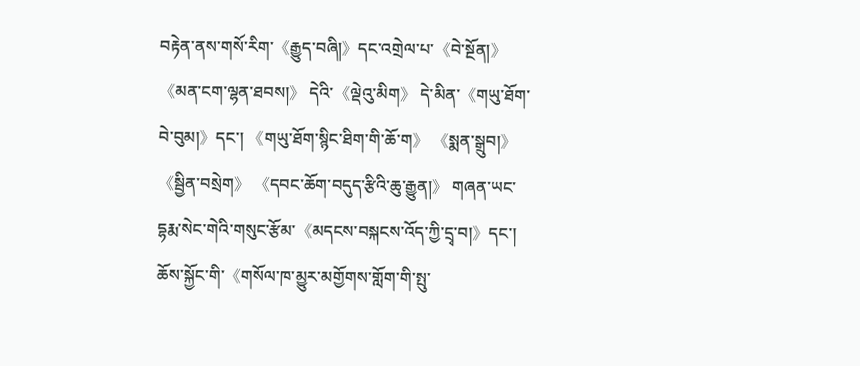བརྟེན་ནས་གསོ་རིག་《རྒྱུད་བཞི།》དང་འགྲེལ་པ་《བེ་སྔོན།》 《མན་ངག་ལྷན་ཐབས།》 དེའི་《ལྡེའུ་མིག》 དེ་མིན་《གཡུ་ཐོག་བེ་བུམ།》དང་། 《གཡུ་ཐོག་སྙིང་ཐིག་གི་ཆོ་ག》 《སྨན་སྒྲུབ།》 《སྦྱིན་བསྲེག》 《དབང་ཆོག་བདུད་རྩིའི་ཆུ་རྒྱུན།》 གཞན་ཡང་དྷརྨ་སེང་གེའི་གསུང་རྩོམ་《མདངས་བསྐངས་འོད་ཀྱི་དྲྭ་བ།》དང་། ཆོས་སྐྱོང་གི་《གསོལ་ཁ་མྱུར་མགྱོགས་གློག་གི་སྤུ་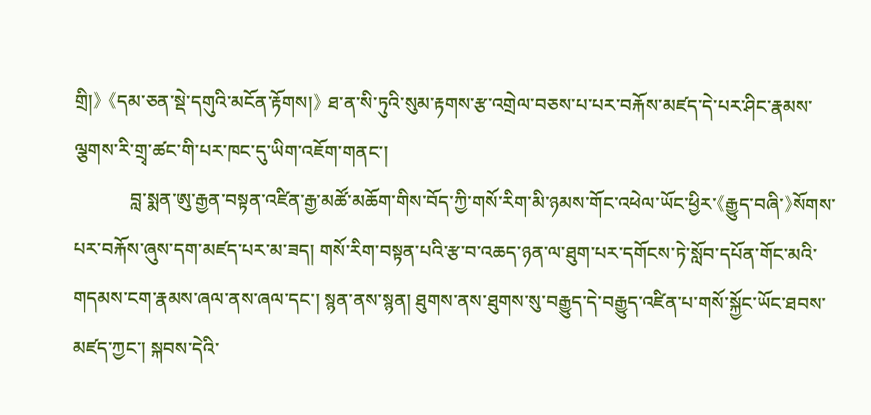གྲི།》 《དམ་ཅན་སྡེ་དགུའི་མངོན་རྟོགས།》 ཐ་ན་སི་ཏུའི་སུམ་རྟགས་རྩ་འགྲེལ་བཅས་པ་པར་བརྐོས་མཛད་དེ་པར་ཤིང་རྣམས་ལྕགས་རི་གྲྭ་ཚང་གི་པར་ཁང་དུ་ཡིག་འཇོག་གནང་།
            བླ་སྨན་ཨུ་རྒྱན་བསྟན་འཛིན་རྒྱ་མཚོ་མཆོག་གིས་བོད་ཀྱི་གསོ་རིག་མི་ཉམས་གོང་འཕེལ་ཡོང་ཕྱིར་《རྒྱུད་བཞི་》སོགས་པར་བརྐོས་ཞུས་དག་མཛད་པར་མ་ཟད། གསོ་རིག་བསྟན་པའི་རྩ་བ་འཆད་ཉན་ལ་ཐུག་པར་དགོངས་ཏེ་སློབ་དཔོན་གོང་མའི་གདམས་ངག་རྣམས་ཞལ་ནས་ཞལ་དང་། སྙན་ནས་སྙན། ཐུགས་ནས་ཐུགས་སུ་བརྒྱུད་དེ་བརྒྱུད་འཛིན་པ་གསོ་སྐྱོང་ཡོང་ཐབས་མཛད་ཀྱང་། སྐབས་དེའི་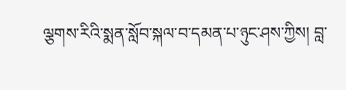ལྕགས་རིའི་སྨན་སློབ་སྐལ་བ་དམན་པ་ཉུང་ཤས་ཀྱིས། བླ་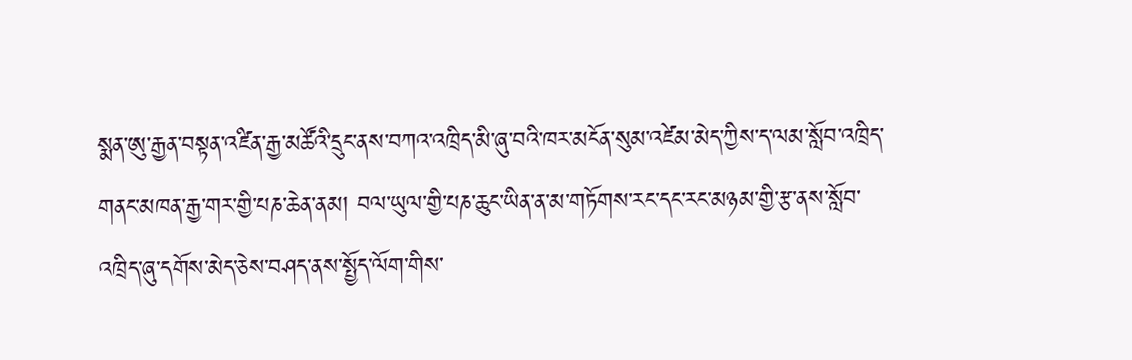སྨན་ཨུ་རྒྱན་བསྟན་འཛིན་རྒྱ་མཚོའི་དྲུང་ནས་བཀའ་འཁྲིད་མི་ཞུ་བའི་ཁར་མངོན་སུམ་འཛེམ་མེད་ཀྱིས་ད་ལམ་སློབ་འཁྲིད་གནང་མཁན་རྒྱ་གར་གྱི་པཎ་ཆེན་ནམ། བལ་ཡུལ་གྱི་པཎ་ཆུང་ཡིན་ན་མ་གཏོགས་རང་དང་རང་མཉམ་གྱི་རྩ་ནས་སློབ་འཁྲིད་ཞུ་དགོས་མེད་ཅེས་བཤད་ནས་སྤྱོད་ལོག་གིས་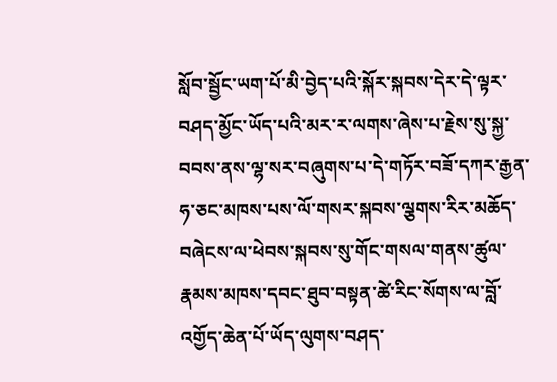སློབ་སྦྱོང་ཡག་པོ་མི་བྱེད་པའི་སྐོར་སྐབས་དེར་དེ་ལྟར་བཤད་མྱོང་ཡོད་པའི་མར་ར་ལགས་ཞེས་པ་རྗེས་སུ་སྐྱ་བབས་ནས་ལྷ་སར་བཞུགས་པ་དེ་གཏོར་བཟོ་དཀར་རྒྱན་ཧ་ཅང་མཁས་པས་ལོ་གསར་སྐབས་ལྕགས་རིར་མཆོད་བཞེངས་ལ་ཕེབས་སྐབས་སུ་གོང་གསལ་གནས་ཚུལ་རྣམས་མཁས་དབང་ཐུབ་བསྟན་ཚེ་རིང་སོགས་ལ་བློ་འགྱོད་ཆེན་པོ་ཡོད་ལུགས་བཤད་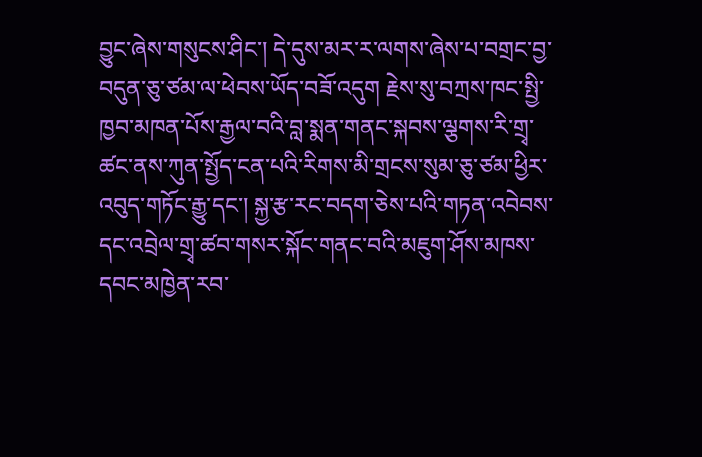བྱུང་ཞེས་གསུངས་ཤིང་། དེ་དུས་མར་ར་ལགས་ཞེས་པ་བགྲང་བྱ་བདུན་ཅུ་ཙམ་ལ་ཕེབས་ཡོད་བཟོ་འདུག རྗེས་སུ་བཀྲས་ཁང་སྤྱི་ཁྱབ་མཁན་པོས་རྒྱལ་བའི་བླ་སྨན་གནང་སྐབས་ལྕགས་རི་གྲྭ་ཚང་ནས་ཀུན་སྤྱོད་ངན་པའི་རིགས་མི་གྲངས་སུམ་ཅུ་ཙམ་ཕྱིར་འབུད་གཏོང་རྒྱུ་དང་། སྐྱ་རྩ་རང་བདག་ཅེས་པའི་གཏན་འབེབས་དང་འབྲེལ་གྲྭ་ཚབ་གསར་སྐོང་གནང་བའི་མཇུག་ཤོས་མཁས་དབང་མཁྱེན་རབ་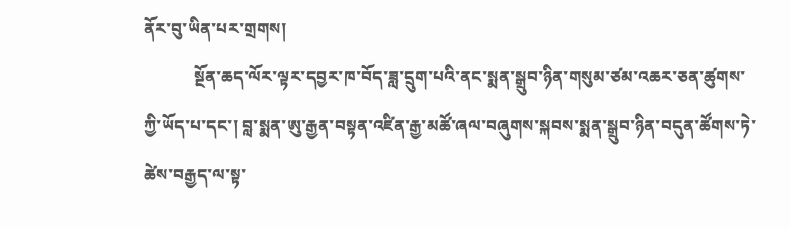ནོར་བུ་ཡིན་པར་གྲགས།
            སྔོན་ཆད་ལོར་ལྟར་དབྱར་ཁ་བོད་ཟླ་དྲུག་པའི་ནང་སྨན་སྒྲུབ་ཉིན་གསུམ་ཙམ་འཆར་ཅན་ཚུགས་ཀྱི་ཡོད་པ་དང་། བླ་སྨན་ཨུ་རྒྱན་བསྟན་འཛིན་རྒྱ་མཚོ་ཞལ་བཞུགས་སྐབས་སྨན་སྒྲུབ་ཉིན་བདུན་ཚོགས་ཏེ་ཚེས་བརྒྱད་ལ་སྟ་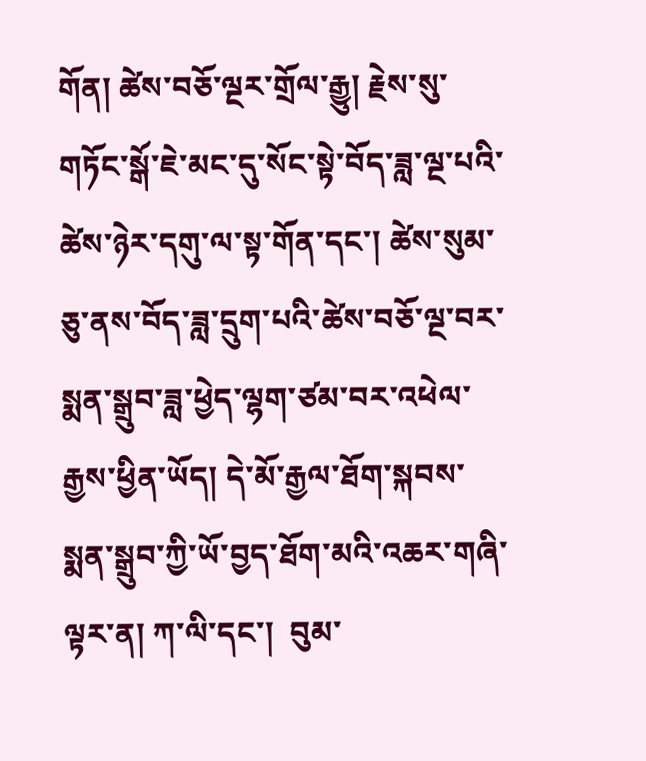གོན། ཚེས་བཅོ་ལྔར་གྲོལ་རྒྱུ། རྗེས་སུ་གཏོང་སྒོ་ཇེ་མང་དུ་སོང་སྟེ་བོད་ཟླ་ལྔ་པའི་ཚེས་ཉེར་དགུ་ལ་སྟ་གོན་དང་། ཚེས་སུམ་ཅུ་ནས་བོད་ཟླ་དྲུག་པའི་ཚེས་བཅོ་ལྔ་བར་སྨན་སྒྲུབ་ཟླ་ཕྱེད་ལྷག་ཙམ་བར་འཕེལ་རྒྱས་ཕྱིན་ཡོད། དེ་མོ་རྒྱལ་ཐོག་སྐབས་སྨན་སྒྲུབ་ཀྱི་ཡོ་བྱད་ཐོག་མའི་འཆར་གཞི་ལྟར་ན། ཀ་ལི་དང་།  བུམ་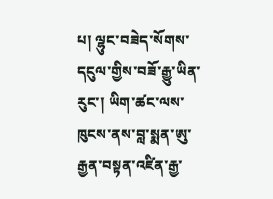པ། ལྷུང་བཟེད་སོགས་དངུལ་གྱིས་བཟོ་རྒྱུ་ཡིན་རུང་། ཡིག་ཚང་ལས་ཁུངས་ནས་བླ་སྨན་ཨུ་རྒྱན་བསྟན་འཛིན་རྒྱ་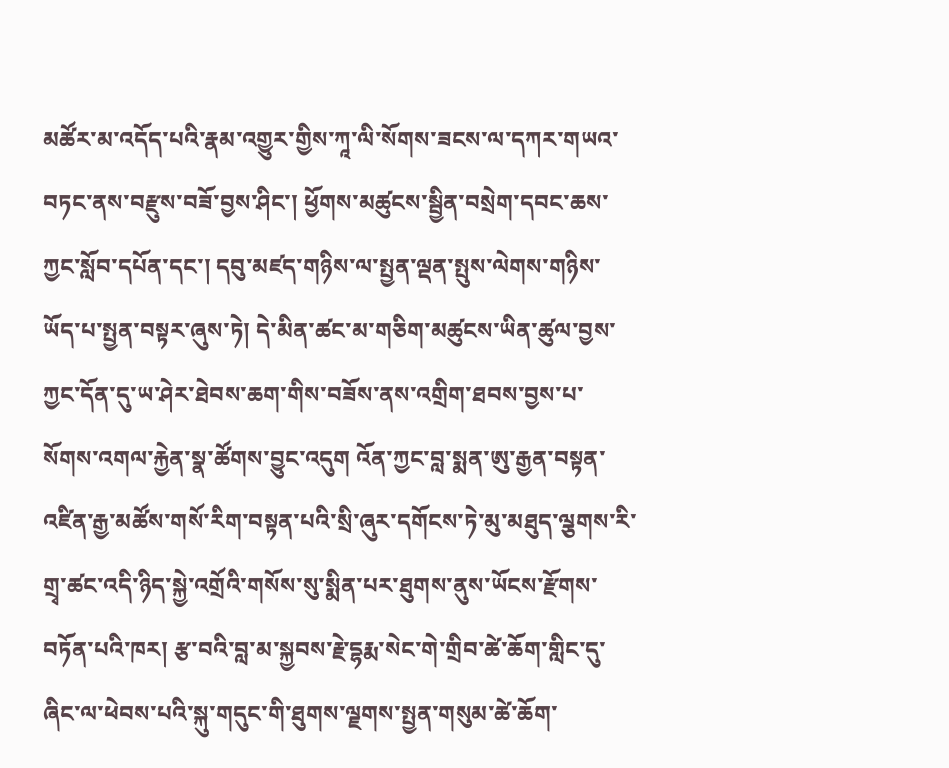མཚོར་མ་འདོད་པའི་རྣམ་འགྱུར་གྱིས་ཀཱ་ལི་སོགས་ཟངས་ལ་དཀར་གཡའ་བཏང་ནས་བརྫུས་བཟོ་བྱས་ཤིང་། ཕྱོགས་མཚུངས་སྦྱིན་བསྲེག་དབང་ཆས་ཀྱང་སློབ་དཔོན་དང་། དབུ་མཛད་གཉིས་ལ་སྤྱན་ལྡན་སྤུས་ལེགས་གཉིས་ཡོད་པ་སྤྱན་བསྟར་ཞུས་ཏེ། དེ་མིན་ཚང་མ་གཅིག་མཚུངས་ཡིན་ཚུལ་བྱས་ཀྱང་དོན་དུ་ཡ་ཤེར་ཐེབས་ཆག་གིས་བཟོས་ནས་འགྲིག་ཐབས་བྱས་པ་སོགས་འགལ་རྐྱེན་སྣ་ཚོགས་བྱུང་འདུག འོན་ཀྱང་བླ་སྨན་ཨུ་རྒྱན་བསྟན་འཛིན་རྒྱ་མཚོས་གསོ་རིག་བསྟན་པའི་སྲི་ཞུར་དགོངས་ཏེ་མུ་མཐུད་ལྕགས་རི་གྲྭ་ཚང་འདི་ཉིད་སྐྱེ་འགྲོའི་གསོས་སུ་སྨིན་པར་ཐུགས་ནུས་ཡོངས་རྫོགས་བཏོན་པའི་ཁར། རྩ་བའི་བླ་མ་སྐྱབས་རྗེ་དྷརྨ་སེང་གེ་གྲིབ་ཚེ་ཆོག་གླིང་དུ་ཞིང་ལ་ཕེབས་པའི་སྐུ་གདུང་གི་ཐུགས་ལྗགས་སྤྱན་གསུམ་ཚེ་ཆོག་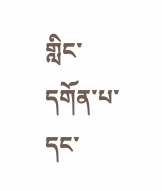གླིང་དགོན་པ་དང་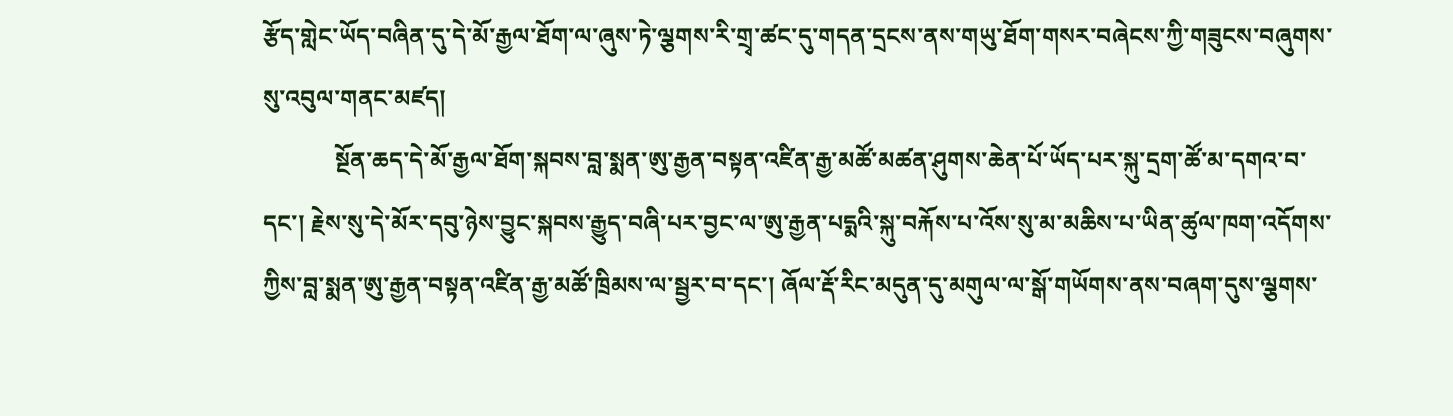རྩོད་གླེང་ཡོད་བཞིན་དུ་དེ་མོ་རྒྱལ་ཐོག་ལ་ཞུས་ཏེ་ལྕགས་རི་གྲྭ་ཚང་དུ་གདན་དྲངས་ནས་གཡུ་ཐོག་གསར་བཞེངས་ཀྱི་གཟུངས་བཞུགས་སུ་འབུལ་གནང་མཛད།
            སྔོན་ཆད་དེ་མོ་རྒྱལ་ཐོག་སྐབས་བླ་སྨན་ཨུ་རྒྱན་བསྟན་འཛིན་རྒྱ་མཚོ་མཚན་ཤུགས་ཆེན་པོ་ཡོད་པར་སྐུ་དྲག་ཚོ་མ་དགའ་བ་དང་། རྗེས་སུ་དེ་མོར་དབུ་ཉེས་བྱུང་སྐབས་རྒྱུད་བཞི་པར་བྱང་ལ་ཨུ་རྒྱན་པདྨའི་སྐུ་བརྐོས་པ་འོས་སུ་མ་མཆིས་པ་ཡིན་ཚུལ་ཁག་འདོགས་ཀྱིས་བླ་སྨན་ཨུ་རྒྱན་བསྟན་འཛིན་རྒྱ་མཚོ་ཁྲིམས་ལ་སྦྱར་བ་དང་། ཞོལ་རྡོ་རིང་མདུན་དུ་མགུལ་ལ་སྒོ་གཡོགས་ནས་བཞག་དུས་ལྕགས་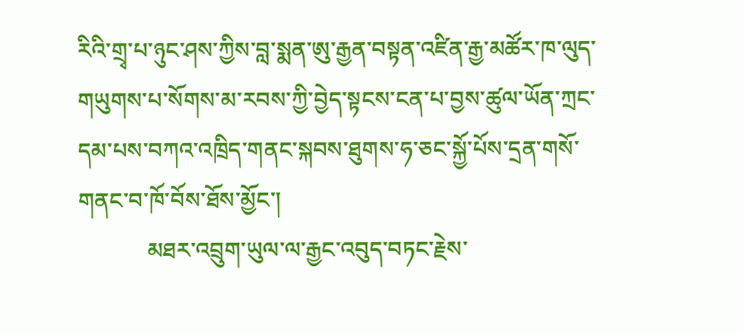རིའི་གྲྭ་པ་ཉུང་ཤས་ཀྱིས་བླ་སྨན་ཨུ་རྒྱན་བསྟན་འཛིན་རྒྱ་མཚོར་ཁ་ལུད་གཡུགས་པ་སོགས་མ་རབས་ཀྱི་བྱེད་སྟངས་ངན་པ་བྱས་ཚུལ་ཡོན་ཀྲང་དམ་པས་བཀའ་འཁྲིད་གནང་སྐབས་ཐུགས་ཧ་ཅང་སྐྱོ་པོས་དྲན་གསོ་གནང་བ་ཁོ་བོས་ཐོས་མྱོང་།
            མཐར་འབྲུག་ཡུལ་ལ་རྒྱང་འབུད་བཏང་རྗེས་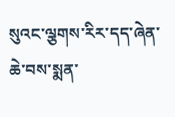སུའང་ལྕགས་རིར་དད་ཞེན་ཆེ་བས་སྨན་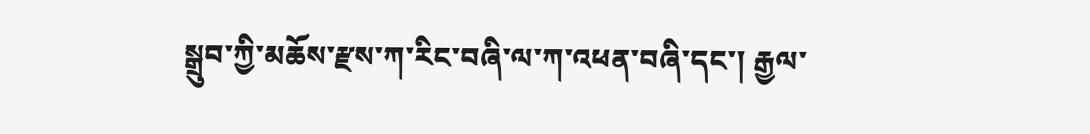སྒྲུབ་ཀྱི་མཆོས་རྫས་ཀ་རིང་བཞི་ལ་ཀ་འཕན་བཞི་དང་། རྒྱལ་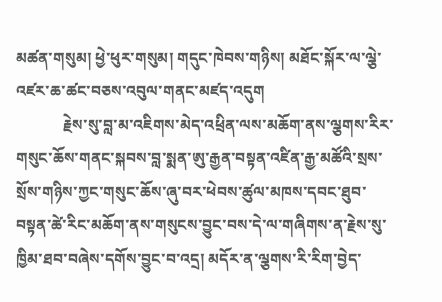མཚན་གསུམ། ཕྱེ་ཕུར་གསུམ། གདུང་ཁེབས་གཉིས། མཐོང་སྐོར་ལ་ལྕེ་འཛར་ཆ་ཚང་བཅས་འབུལ་གནང་མཛད་འདུག
            རྗེས་སུ་བླ་མ་འཇིགས་མེད་འཕྲིན་ལས་མཆོག་ནས་ལྕགས་རིར་གསུང་ཆོས་གནང་སྐབས་བླ་སྨན་ཨུ་རྒྱན་བསྟན་འཛིན་རྒྱ་མཚོའི་སྲས་སྲོས་གཉིས་ཀྱང་གསུང་ཆོས་ཞུ་བར་ཕེབས་ཚུལ་མཁས་དབང་ཐུབ་བསྟན་ཚེ་རིང་མཆོག་ནས་གསུངས་བྱུང་བས་དེ་ལ་གཞིགས་ན་རྗེས་སུ་ཁྱིམ་ཐབ་བཞེས་དགོས་བྱུང་བ་འདྲ། མདོར་ན་ལྕགས་རི་རིག་བྱེད་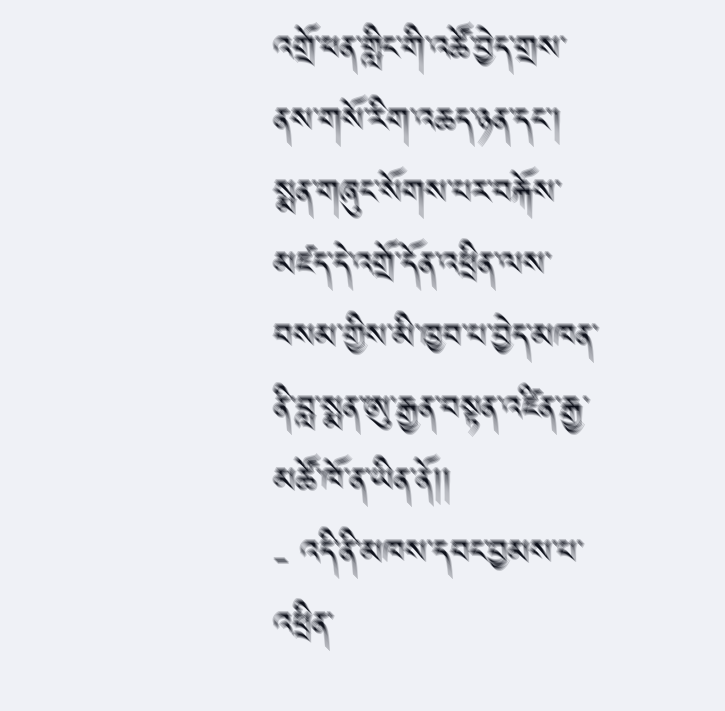འགྲོ་ཕན་གླིང་གི་འཚོ་བྱེད་གྲས་ནས་གསོ་རིག་འཆད་ཉན་དང་། སྨན་གཞུང་སོགས་པར་བརྐོས་མཛད་དེ་འགྲོ་དོན་འཕྲིན་ལས་བསམ་གྱིས་མི་ཁྱབ་པ་བྱེད་མཁན་ནི་བླ་སྨན་ཨུ་རྒྱན་བསྟན་འཛིན་རྒྱ་མཚོ་ཁོ་ན་ཡིན་ནོ།།
- འདི་ནི་མཁས་དབང་བྱམས་པ་འཕྲིན་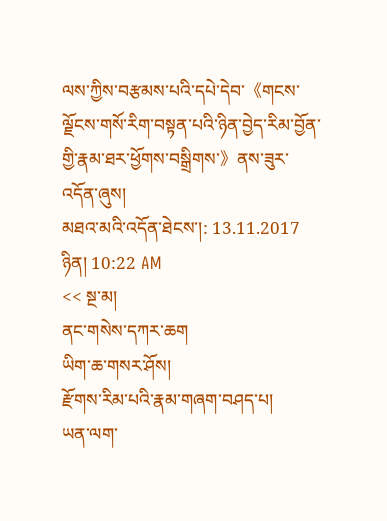ལས་ཀྱིས་བརྩམས་པའི་དཔེ་དེབ་《གངས་ལྗོངས་གསོ་རིག་བསྟན་པའི་ཉིན་བྱེད་རིམ་བྱོན་གྱི་རྣམ་ཐར་ཕྱོགས་བསྒྲིགས་》ནས་ཟུར་འདོན་ཞུས།
མཐའ་མའི་འདོན་ཐེངས་།: 13.11.2017 ཉིན། 10:22 AM
<< སྔ་མ།
ནང་གསེས་དཀར་ཆག
ཡིག་ཆ་གསར་ཤོས།
རྫོགས་རིམ་པའི་རྣམ་གཞག་བཤད་པ།
ཡན་ལག་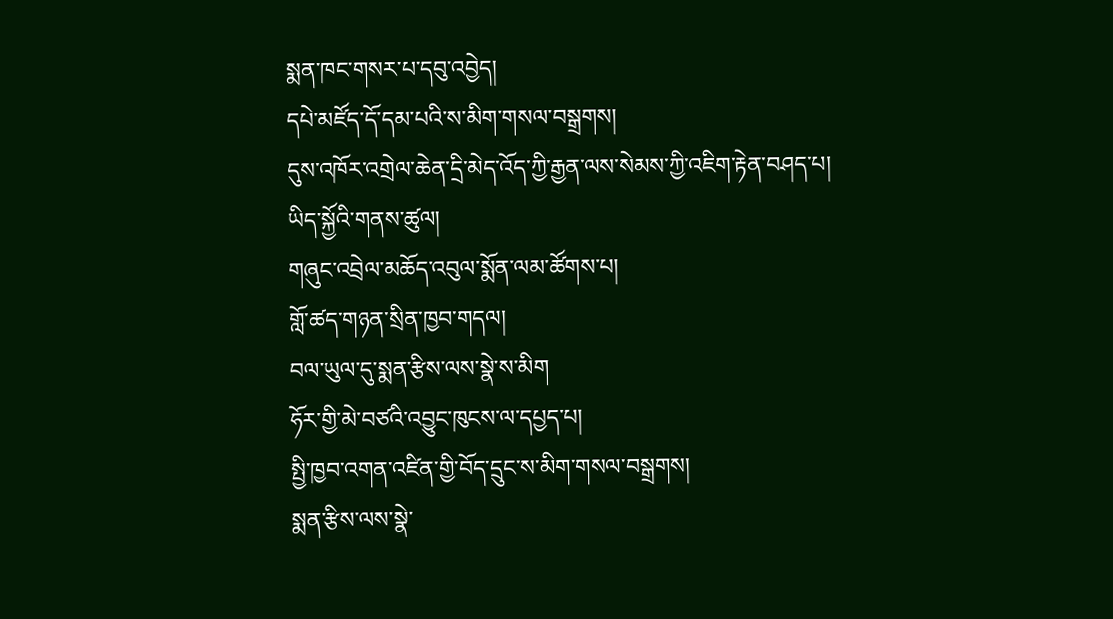སྨན་ཁང་གསར་པ་དབུ་འབྱེད།
དཔེ་མཛོད་དོ་དམ་པའི་ས་མིག་གསལ་བསྒྲགས།
དུས་འཁོར་འགྲེལ་ཆེན་དྲི་མེད་འོད་ཀྱི་རྒྱན་ལས་སེམས་ཀྱི་འཇིག་རྟེན་བཤད་པ།
ཡིད་སྐྱོའི་གནས་ཚུལ།
གཞུང་འབྲེལ་མཆོད་འབུལ་སྨོན་ལམ་ཚོགས་པ།
གློ་ཚད་གཉན་སྲིན་ཁྱབ་གདལ།
བལ་ཡུལ་དུ་སྨན་རྩིས་ལས་སྣེ་ས་མིག
ཧོར་གྱི་མེ་བཙའི་འབྱུང་ཁུངས་ལ་དཔྱད་པ།
སྤྱི་ཁྱབ་འགན་འཛིན་གྱི་བོད་དྲུང་ས་མིག་གསལ་བསྒྲགས།
སྨན་རྩིས་ལས་སྣེ་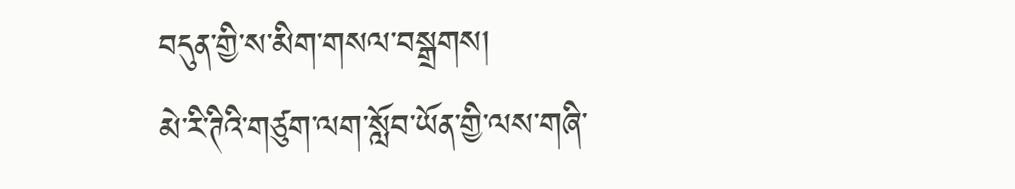བདུན་གྱི་ས་མིག་གསལ་བསྒྲགས།
མེ་རི་ཊིའི་གཙུག་ལག་སློབ་ཡོན་གྱི་ལས་གཞི་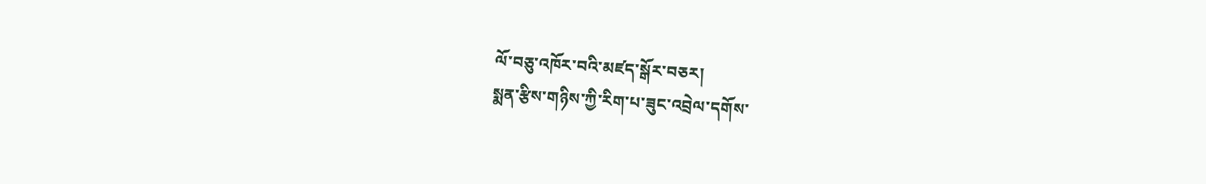ལོ་བཅུ་འཁོར་བའི་མཛད་སྒོར་བཅར།
སྨན་རྩིས་གཉིས་ཀྱི་རིག་པ་ཟུང་འབྲེལ་དགོས་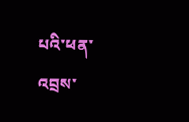པའི་ཕན་འབྲས་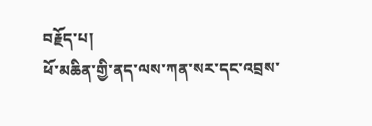བརྗོད་པ།
ཕོ་མཆིན་གྱི་ནད་ལས་ཀན་སར་དང་འབྲས་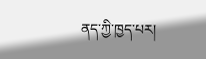ནད་ཀྱི་ཁྱད་པར།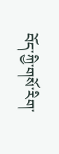བོད་ཀྱི་གསོ་རིག་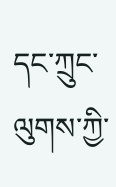དང་ཀྲུང་ལུགས་ཀྱི་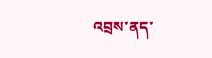འབྲས་ནད་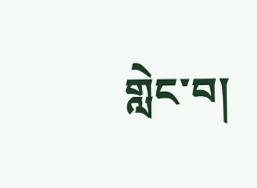གླེང་བ།